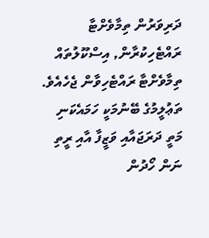ދަރިވަރުން ތިމާވެށްޓާ ރައްޓެހިކުރާން, އިސްކޫލުތައް ތިމާވެށްޓާ ރައްޓެހިވާން ޖެހެއެވެ.
ތަޢުލީމުގެ ބޭނުމަކީ ހަމައެކަނި މަތީ ދަރަޖައާއި ވަޒީފާ އާއި ރީތި ނަން ހޯދުން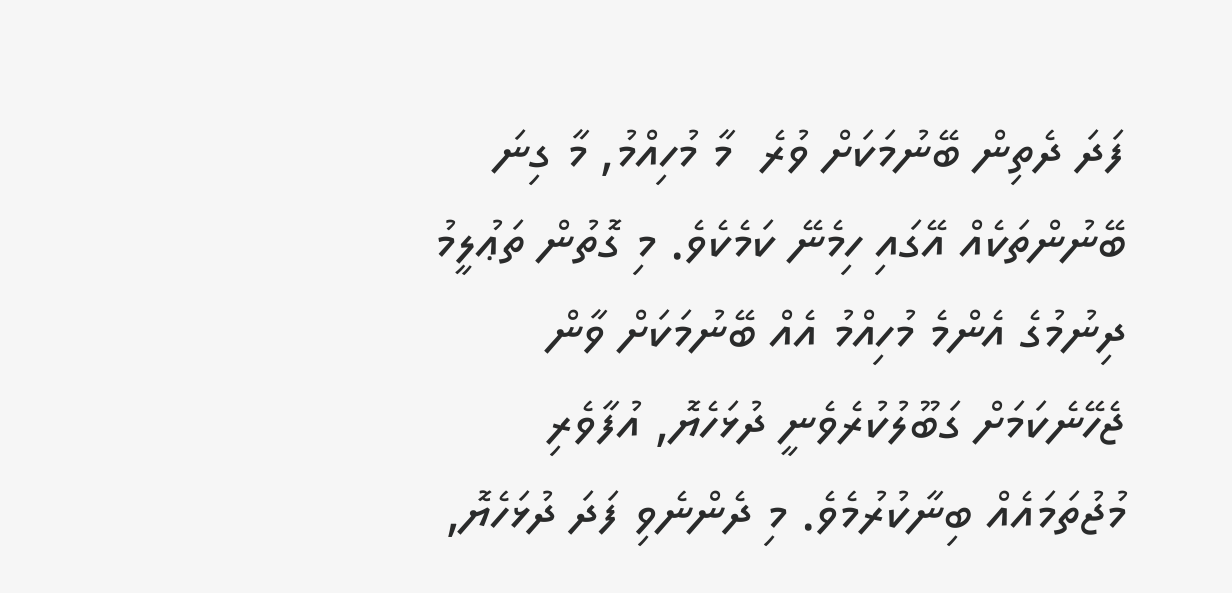ފަދަ ދެތިން ބޭނުމަކަށް ވުރެ  މާ މުހިއްމު, މާ ގިނަ ބޭނުންތަކެއް އޭގައި ހިމެނޭ ކަމެކެވެ. މި ގޮތުން ތަޢުލީމު ދިނުމުގެ އެންމެ މުހިއްމު އެއް ބޭނުމަކަށް ވާން ޖެހޭނެކަމަށް ގަބޫލުކުރެވެނީ ދުޅަހެޔޮ, އުފާވެރި މުޖުތަމައެއް ބިނާކުރުމެވެ. މި ދެންނެވި ފަދަ ދުޅަހެޔޮ,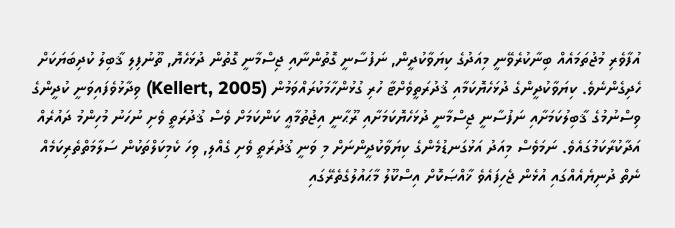އުފާވެރި މުޖުތަމައެއް ބިނާކުރެވޭނީ މިއަދުގެ ކިޔަވާކުދީން, ނަފުސާނީ ގޮތުންނާއި ޖިސްމާނީ ގޮތުން ދުޅަހެޔޮ, ތޫނުފިލި ޤާބިލު ކުދިބަޔަކަށް ހެދިގެންނެވެ. ކިޔަވާކުދީންގެ ދުޅަހެޔޮކަމާއި ޤުދުރަތީވެށްޓާ ހުރި ގުޅުންހާމަކުރައްވަމުން (Kellert, 2005) ވިދާޅުވެފައިވަނީ ކުދީންގެ ވިސްނުމުގެ ޤާބިލުކަމަށާއި ނަފުސާނީ ޖިސްމާނީ ދުޅަހެޔޮކަމަށާއި ރޫޙާނީ އިޖުތުމާޢީ ކަންކަމަށް ވެސް ޤުދުރަތީ ވެށި ނުހަނު މުހިންމު ދައުރެއް އަދާކުރާކަމުގައެވެ. ނަމަވެސް މިއަދު އަޅުގަނޑުމެންގެ ކިޔަވާކުދީންނަށް މި ވަނީ ޤުދުރަތީ ވެށި ގެއްލި, ވިހަ ކެމިކަލްތަކުން ސަލާމަތްތެރިކަމެއް ނެތް ދުނިޔެއެއްގައި އުޅެން ޖެހިފައެވެ ޚާއްޞަކޮށް އިސްކޫލު މާޙައުލުގެތެރޭގައި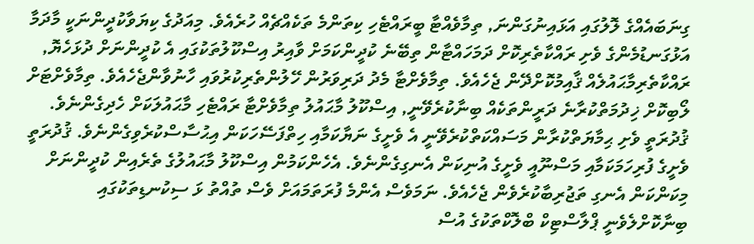ގިނަބައެއްގެ ލޮލުގައި އަޅައިނުގަންނަ, ތިމާވެއްޓާ ބީރައްޓެހި ކިތަންމެ ތަކެއްޗެއް ހުރެއެވެ. މިއަދުގެ ކިޔަވާކުދީންނަކީ މާދަމާ އަޅުގަނޑުމެންގެ ވެށި ރައްކާތެރިކޮށް ދަމަހައްޓާން ތިބޭނެ ކުދީންކަމަށް ވާއިރު އިސްކޫލުތަކުގައި އެ ކުދީންނަށް ދުޅަހެޔޮ, ރައްކާތެރިމާޙައުލެއް ޤާއިމުކޮށްދޭން ޖެހެއެވެ. ތިމާވެށްޓާ މެދު ދަރިވަރުން ހޭލުންތެރިކުރުވައި ހާނުވާންޖެހެއެވެ. ތިމާވެށްޓަށް ލޯބިކޮށް ޚިދުމަތްކުރާނެ ދަރީންތަކެއް ބިނާކުރެވޭނީ, އިސްކޫލު މާޙައުލު ތިމާވެށްޓާ ރައްޓެހި މާޙައުލަކަށް ހެދިގެންނެވެ.
ޤުދުރަތީ ވެށި ޙިމާޔަތްކުރާން މަސައްކަތްކުރެވޭނީ އެ ވެށީގެ ނަޔާކަމާއި ހިތްފަސޭހަކަން އިޙުސާސްކުރެވިގެންނެވެ. ޤުދުރަތީ ވެށީގެ ފުރިހަމަކަމާއި މަސްނޫއީ ވެށީގެ އުނިކަން އެނގިގެންނެވެ. އެހެންކަމުން އިސްކޫލު މާޙައުލުގެ ތެރެއިން ކުދީންނަށް މިކަންކަން އެނގި ތަޖުރިބާކުރެވެން ޖެހެއެވެ. ނަމަވެސް އެންމެ ފުރަތަމައަށް ވެސް ތުއްތު ޅަ ސިކުނޑިތަކުގައި ބިނާކޮށްލެވެނީ ޕްލާސްޓިކް ބްލޮކްތަކުގެ އުސް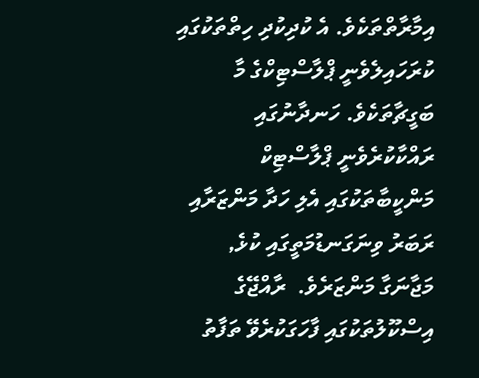އިމާރާތްތަކެވެ. އެ ކުދިކުދި ހިތްތަކުގައި ކުރަހައިލެވެނީ ޕްލާސްޓިކްގެ މާ ބަގީޗާތަކެވެ. ހަނދާނުގައި ރައްކާކުރެވެނީ ޕްލާސްޓިކް މަންކީބާތަކުގައި އެލި ހަދާ މަންޒަރާއި ރަބަރު ވިނަގަނޑުމަތީގައި ކުޅެ, މަޖާނަގާ މަންޒަރެވެ.  ރާއްޖޭގެ އިސްކޫލުތަކުގައި ފާހަގަކުރެވޭ ތަފާތު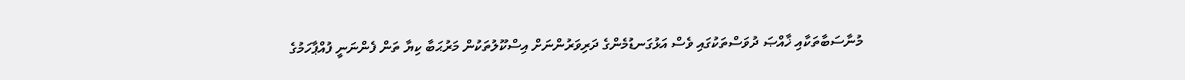މުނާސަބާތަކާއި ޚާއްޞަ ދުވަސްތަކުގައި ވެސް އަޅުގަނޑުމެންގެ ދަރިވަރުންނަށް އިސްކޫލުތަކުން މަރުޙަބާ ކިޔާ ތަން ފެންނަނީ ފުއްޕާހަމުގެ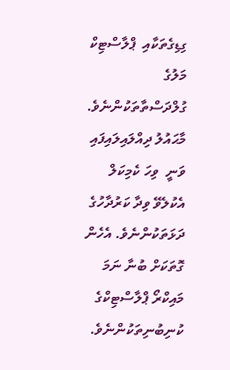ގިޑިގެތަކާއި  ޕްލާސްޓިކް މަލުގެ ގުލްދަސްތާތަކުންނެވެ. މާޙައުލު ދިއްލައިލައިފައި ވަނީ  ވިހަ ކެމިކަލް އެކުލެވޭ ވިދާ ކަރުދާހުގެ ދަޅަތަކުންނެވެ. އެހެން ގޮތަކަށް ބުނާ ނަމަ މައިކްރޯ ޕްލާސްޓިކްގެ ކުނިބުނިތަކުންނެވެ.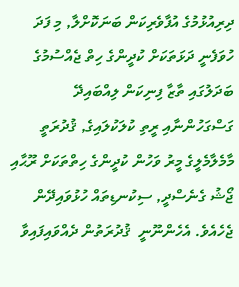ދިރިއުޅުމުގެ އުފާވެރިކަން ބަނަކޮށްލާ, މި ފަދަ ހުވަފެނީ ދަޅަތަކަށް ކުދީންގެ ހިތް ޖެއްސުމުގެ ބަދަލުގައި ތާޒާ ފިނިކަން ލިއްބައިދޭ ގަސްގަހުންނާއި ރީތި ކުލަކުލައިގެ, ޤުދުރަތީ މާމެލާމެލީގެ މީރު ވަހުން ކުދީންގެ ހިތްތަކަށް ރޫޙާއި ޖޯޝު ގެނެސްދީ, ސިކުނޑިތައް ހުޅުވައިދޭން ޖެހެއެވެ. އެހެންނޫނީ  ޤުދުރަތުން ދެއްވައިފައިވާ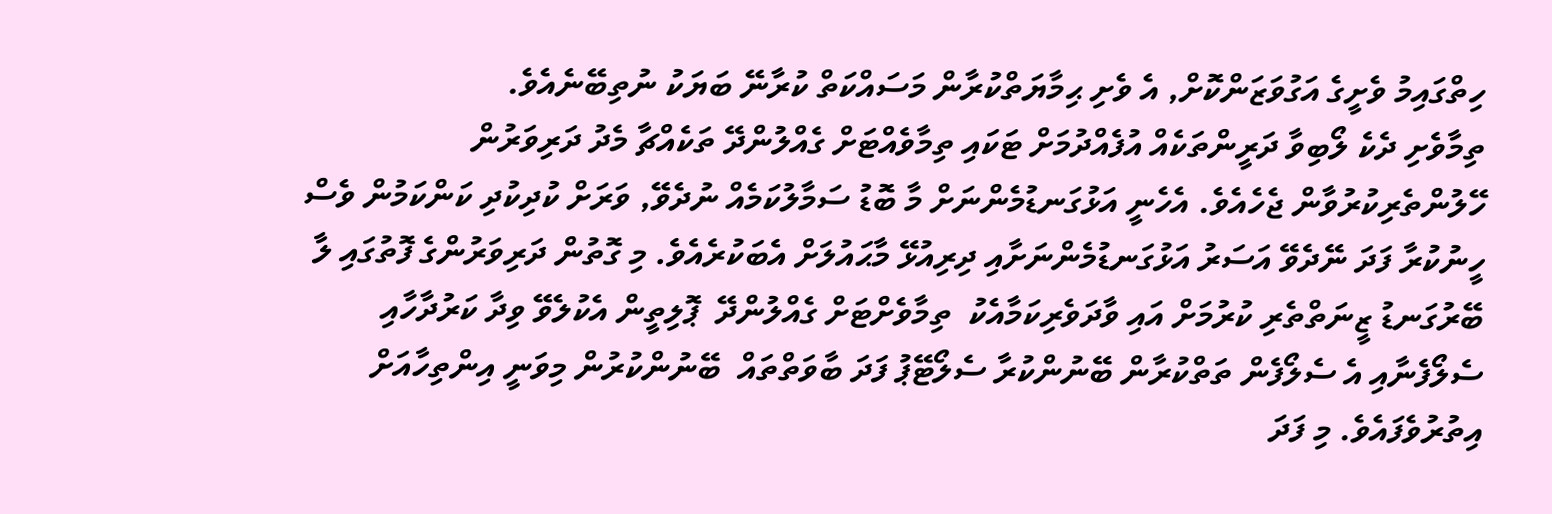ހިތްގައިމު ވެށީގެ އަގުވަޒަންކޮށް, އެ ވެށި ޙިމާޔަތްކުރާން މަސައްކަތް ކުރާނޭ ބަޔަކު ނުތިބޭނެއެވެ.
ތިމާވެށި ދެކެ ލޯބިވާ ދަރީންތަކެއް އުފެއްދުމަށް ޓަކައި ތިމާވެއްޓަށް ގެއްލުންދޭ ތަކެއްޗާ މެދު ދަރިވަރުން ހޭލުންތެރިކުރުވާން ޖެހެއެވެ. އެހެނީ އަޅުގަނޑުމެންނަށް މާ ބޮޑު ސަމާލުކަމެއް ނުދެވޭ, ވަރަށް ކުދިކުދި ކަންކަމުން ވެސް ހީނުކުރާ ފަދަ ނޭދެވޭ އަސަރު އަޅުގަނޑުމެންނަށާއި ދިރިއުޅޭ މާޙައުލަށް އެބަކުރެއެވެ. މި ގޮތުން ދަރިވަރުންގެ ފޮތުގައި ލާ ބޭރުގަނޑު ޒީނަތްތެރި ކުރުމަށް އައި ވާދަވެރިކަމާއެކު  ތިމާވެށްޓަށް ގެއްލުންދޭ  ޕޮލިތީން އެކުލެވޭ ވިދާ ކަރުދާހާއި ސެލޯފެނާއި އެ ސެލޯފެން ތަތްކުރާން ބޭނުންކުރާ ސެލޯޓޭޕު ފަދަ ބާވަތްތައް  ބޭނުންކުރުން މިވަނީ އިންތިހާއަށް އިތުރުވެފައެވެ. މި ފަދަ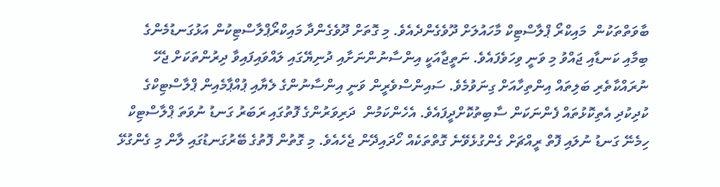ބާވަތްތަކުން  މައިކްރޯ ޕްލާސްޓިކް މާހައުލަށް ދޫވެގެންދެއެވެ. މި ގޮތަށް ދޫވެގެންދާ މައިކްރޯޕްލާސްޓިކުން އަޅުގަނޑުމެންގެ ބިމާއި ކަނޑާއި ޖައްވު މި ވަނީ ވިހަވެފައެވެ. ނަތީޖާއަކީ އިންސާނުންނަށާއި ދުނިޔޭގައި ލައްވައިފައިވާ ދިރުންތަކަށް ޖެހޭ ނުރައްކާތެރި ބަލިތައް އިންތިހާއަށް ގިނަވުމެވެ. ސައިންސްވެރީން ވަނީ އިންސާނުންގެ ލެޔާއި ޕުއްޕާމެއިން ޕްލާސްޓިކްގެ ކުދިކުދި އެތިކޮޅުތައް ފެންނަކަން ސާބިތުކޮށްދީފައެވެ. އެހެންކަމުން  ދަރިވަރުންގެ ފޮތުގައި ރަބަރު ގަނޑު ނުވަތަ ޕްލާސްޓިކް ހިމެނޭ ގަނޑު ނުލައި ފޮތް ރީއްޗަށް ގެންގުޅެވޭނެ ގޮތްތަކެއް ހޯދައިދޭން ޖެހެއެވެ. މި ގޮތުން ފޮތުގެ ބޭރުގަނޑުގައި ލާން މި ގެންގުޅޭ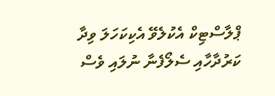ޕްލާސްޓިކް އެކުލެވޭ އެކިކަހަލަ ވިދާ ކަރުދާހާއި ސެލޯފެނާ ނުލައި ވެސް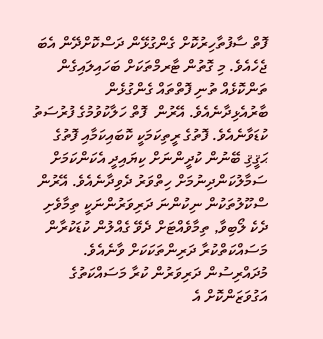ފޮތް ސާފުތާހިރުކޮށް ގެންގުޅޭން ދަސްކޮށްދޭން އެބަ ޖެހެއެވެ. މި ގޮތުން ޓާރމްތަކަށް ބަހައިލައިގެން  ތަންކޮޅެއް ތުނި ފޮތްތައް ގެންގުޅެން ބާރުއެޅިދާނެއެވެ. އޭރުން  ފޮތް ހަލާކުވުމުގެ ފުރުސަތު ކުޑަވާނެއެވެ. ފޮތުގެ ރީތިކަމަކީ ކޮބައިކަމާއި ފޮތުގެ ޙަޤީޤި ބޭނުން ކުދީންނަށް ކިޔައިދީ އެކަންކަމަށް ސަމާލުކަންދިނުމަށް ހިތްވަރު ދެވިދާނެއެވެ. އޭރުން ސްކޫލުތަކުން ނިކުންނަ ދަރިވަރުންނަކީ ތިމާވެށި ދެކެ ލޯބިވާ, ތިމާވެއްޓަށް ދެވޭ ގެއްލުން ކުޑަކުރާން މަސައްކަތްކުރާ ދަރިންތަކަކަށް ވާނެއެވެ.
މުދައްރިސުން ދަރިވަރުން ކުރާ މަސައްކަތުގެ އަގުވަޒަންކޮށް އެ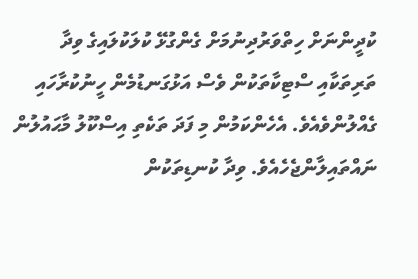ކުދީންނަށް ހިތްވަރުދިނުމަށް ގެންގުޅޭ ކުލަކުލައިގެ ވިދާ ތަރިތަކާއި ސްޓިކާތަކުން ވެސް އަޅުގަނޑުމެން ހީނުކުރާހައި ގެއްލުންވެއެވެ. އެހެންކަމުން މި ފަދަ ތަކެތި އިސްކޫލު މާޙައުލުން ނައްތައިލާންޖެހެއެވެ. ވިދާ ކުނޑިތަކުން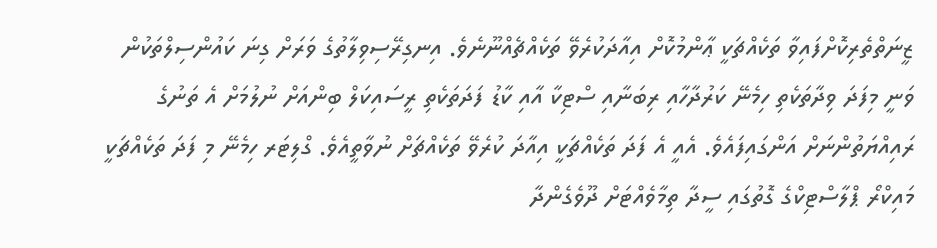ޒީނަތްތެރިކޮށްފައިވާ ތަކެއްޗަކީ ޢާންމުކޮށް އިއާދަކުރެވޭ ތަކެއްޗެއްނޫނެވެ. އިނގިރޭސިވިލާތުގެ ވަރަށް ގިނަ ކައުންސިލްތަކުން ވަނީ މިފަދަ ވިދާތަކެތި ހިމެނޭ ކަރުދާހާއި ރިބަނާއި ސްޓިކާ އާއި ކާޑު ފަދަތަކެތި ރީސައިކަލް ބިންއަށް ނުލުމަށް އެ ތަނުގެ ރައިއްޔަތުންނަށް އަންގައިފައެވެ. އެއީ އެ ފަދަ ތަކެއްޗަކީ އިއާދަ ކުރެވޭ ތަކެއްޗަށް ނުވާތީއެވެ. ގްލިޓަރ ހިމެނޭ މި ފަދަ ތަކެއްޗަކީ މައިކްރޯ ޕްލާސްޓިކްގެ ގޮތުގައި ސީދާ ތިމާވެއްޓަށް ދޫވެގެންދާ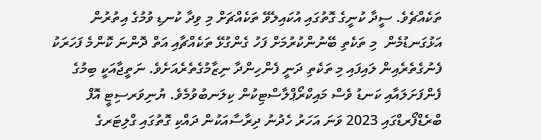ތަކެއްޗެވެ. ސީދާ ކުނީގެ ގޮތުގައި އުކައިލެވޭ ތަކެއްޗަށް މި ވިދާ ކުނޑި ވުމުގެ އިތުރުން އަޅުގަނޑުމެން  މި ތަކެތި ބޭނުންކުރުމަށް ފަހު ގެންގުޅޭ ތަކެއްޗާއި އަތް ދޮންނަ ކޮންމެ ފަހަރަކު ފެނުގެތެރެއިން ލައިފައި މި ތަކެތި ދަނީ ފެންހިންދާ ނިޒާމުގެތެރެއަށެވެ. ނަތީޖާއަކީ ބިމުގެ ފެންފަށަލައާއި ކަނޑު ވެސް މައިކްރޯޕްލާސްޓިކުން ކިލަނބުވުމެވެ. ޔުނިވަރސިޓީ އޮފް ބްރެޑްފޯރޑްގައި 2023 ވަނަ އަހަރު ހެދުނު ދިރާސާއަކުން ދައްކި ގޮތުގައި ގްލިޓަރގެ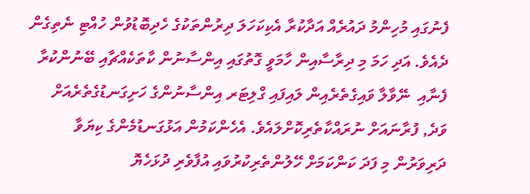ފެނުގައި މުހިންމު ދައުރެއް އަދާކުރާ އެކިކަހަލަ ދިރުންތަކުގެ ހެދިބޮޑުވުން ހުއްޓި ނެތިގެން ދެއެވެ. އަދި ހަމަ މި ދިރާސާއިން ހާމަވީ ގޮތުގައި އިންސާނުން ކާތަކެއްޗާއި ބޭނުންކުރާ ފެނާއި  ނޭވާލާ ވައިގެތެރެއިން ލައިފައި ގްލިޓަރ އިންސާނުންގެ ހަށިގަނޑުގެތެރެއަށް ވަދެ, ފުރާނައަށް ނުރައްކާތެރިކޮށްލައެވެ. އެހެންކަމުން އަޅުގަނޑުމެންގެ ކިޔަވާ ދަރިވަރުން މި ފަދަ ކަންކަމަށް ހޭލުންތެރިކުރުވައި އުފާވެރި ދުޅަހެޔޮ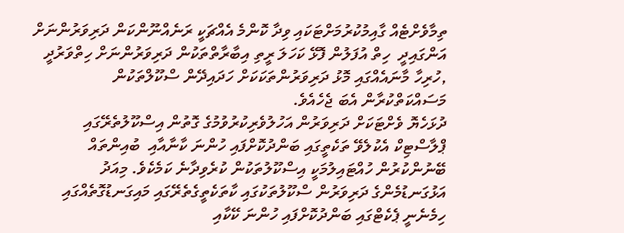ތިމާވެށްޓެއް ގާއިމުކުރުމަށްޓަކައި ވިދާ ކޮންމެ އެއްޗަކީ ރަނެއްނޫންކަން ދަރިވަރުންނަށް އަންގައިދީ  ހިތް އުފަލުން ފޮޅޭ ކަހަލަ ރީތި އިބާރާތްތަކުން ދަރިވަރުންނަށް ހިތްވަރުދީ ,ހުރިހާ މާނައެއްގައި މޮޅު ދަރިވަރުންތަކަކަށް ހަދައިދޭން ސްކޫލްތަކުން މަސައްކަތްކުރާން އެބަ ޖެހެއެވެ.
ދުޅަހެޔޮ ވެށްޓަކަށް ދަރިވަރުން އަހުލުވެރިކުރުވުމުގެ ގޮތުން އިސްކޫލުތެރޭގައި ޕްލާސްޓިކް އެކުލެވޭ ތަކެތީގައި ބަންދުކޮށްފައި ހުންނަ ކާނާއާއި  ބުއިންތައް ބޭނުންކުރުން ހުއްޓައިލުމަކީ އިސްކޫލުތަކުން ކުރެވިދާނެ ކަމެކެވެ. މިއަދު އަޅުގަނޑުމެންގެ ދަރިވަރުން ސްކޫލުތަކުގައި ކާތަކެތީގެތެރޭގައި މައިގަނޑުގޮތެއްގައި ހިމެނެނީ ޕެކެޓްގައި ބަންދުކޮށްފައި ހުންނަ ކޭކާއި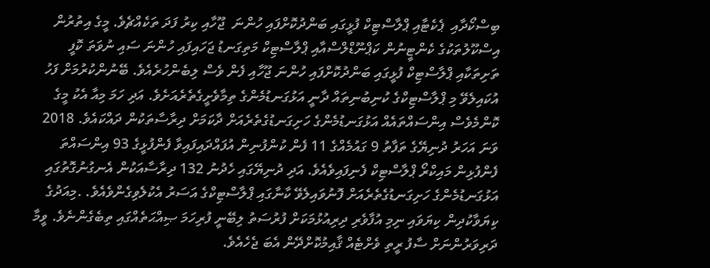ބިސްކޯދާއި  ޕެކެޓާއި ޕްލާސްޓިކް ފުޅީގައި ބަންދުކޮށްފައި ހުންނަ  ޖޫހާއި ކިރު ފަދަ ތަކެއްޗެވެ. މީގެ އިތުރުން އިސްކޫލުތަކުގެ ކެންޓީނުން ކަޕްނޫޑްލްސްއާއި ޕްލާސްޓިކް މަތިގަނޑު ޖަހައިފައި ހުންނަ ސައި ނުވަތަ ކޮފީ ތަށިތަކާއި ޕްލާސްޓިކް ފުޅީގައި ބަންދުކޮށްފައި ހުންނަ ޖޫހާއި ފެން ވެސް ލިބެންހުރެއެވެ. ބޭނުންކުރުމަށް ފަހު އުކައިލެވޭ މި ޕްލާސްޓިކްގެ ކުނިބުނިތައް ދާނީ އަޅުގަނޑުމެންގެ ތިމާވެށީގެތެރެއަށެވެ. އަދި ހަމަ މިއާ އެކު މީގެ ކޮންމެވެސް އިންސައްތައެއް އަޅުގަނޑުމެންގެ ހަށިގަނޑުގެތެރެއަށް ދާކަމަށް ދިރާސާތަކުން ދައްކައެވެ. 2018 ވަނަ އަހަރު ދުނިޔޭގެ ތަފާތު 9 ގައުމެއްގެ 11 ފެން ކުންފުނިން އުފައްދައިފައިވާ ފެންފުޅީގެ 93 އިންސައްތަ ފެންފުޅިން މައިކްރޯ ޕްލާސްޓިކް ފެނިފައިވެއެވެ. އަދި ދުނިޔޭގައި ހެދުނު 132 ދިރާސާއަކުން އެނގުނުގޮތުގައި އަޅުގަނޑުމެންގެ ހަށިގަނޑުގެތެރެއަށް ފޮނުވައިލެވޭ ކާނާގައި ޕްލާސްޓިކްގެ އަސަރު އެކުލެވިގެންވެއެވެ. .މިއަދުގެ ކިޔަވާކުދިން ކިޔަވައި ނިމި އުފާވެރި ދިރިއުޅުމަކަށް ފުރުސަތު ލިބޭނީ ފުރިހަމަ ޞިއްޙަތެއްގައި ތިބެގެންނެވެ. ވީމާ ދަރިވަރުންނަށް ސާފު ރީތި ވެށްޓެއް ޤާއިމުކޮށްދޭން އެބަ ޖެހެއެވެ.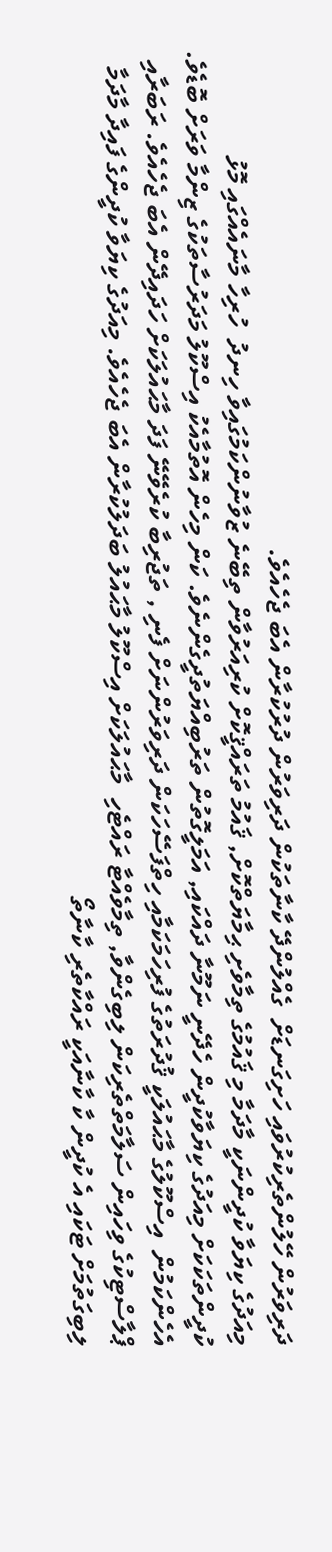ދަރިވަރުން ހޭލުންތެރިކުރުވައި ހަށިގަނޑަށް  ގެއްލުންދޭ ކާނާތަކުން ދަރިވަރުން ދުރުކުރާން އެބަ ޖެހެއެވެ.
މިއަދުގެ ކިޔަވާ ކުދީންނަކީ މާދަމާ މި ޤައުމުގެ ތިމާވެށި ޙިމާޔަތްކޮށް, ޤައުމު ތަރައްޤީކޮށް ކުރިއަރުވާން ތިބޭނެ ޒުވާނުންކަމުގައިވާ ހިނދު  ހުރިހާ މާނައެއްގައި މޮޅު  ކުދީންތަކަކަށް މިއަދުގެ ކިޔަވާކުދީން ހެދޭނީ ނަމޫނާ ދައްކައި, އަމަލީގޮތުން ތަރުބިއްޔަތުދީގެންނެވެ. ކަން މިހެން އޮތުމާއެކު އިސްކޫލު މަދަރުސާތަކުގެ ޒިންމާ ވަރަށް ބޮޑެވެ. އެހެންކަމުން  އިސްކޫލުގެ މާޙައުލަކީ ޤުދުރަތުގެ ފުރިހަމަކަމާއި ހިތްފަސޭހަކަން ދަރިވަރުންނަށް ފެނި , ތަޖުރިބާ ކުރެވޭނޭ ފަދަ މާޙައުލަކަށް ހަދައިދޭން އެބަ ޖެހެއެވެ. ރަބަރާއި ޕްލާސްޓިކުގެ ވިހައިން ސަލާމަތްތެރިކަން ލިބިގެންވާ, ތިމާވެއްޓާ ރައްޓެހި  މާޙައުލަކަށް އިސްކޫލު މާޙައުލު ބަދަލުކުރާން އެބަ ޖެހެއެވެ. މިއަދުގެ ކިޔަވާ ކުދީންގެ ފައިދާ މާދަމާ ލިބިގަތުމަށް ޓަކައި އެ ކުދީން ކާ ކާނާއަކީ ރައްކާތެރި ކާނާތޯ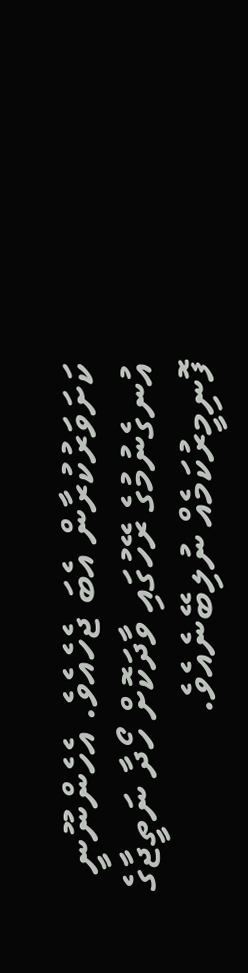ކަށަވަރުކުރާން އެބަ ޖެހެއެވެ. އެހެންނޫނީ  އުނގެނުމުގެ ރޭހުގައި ވާދަކޮށް ހޯދާ ނަތީޖާގެ ފޮނިމީރުކަމެއް ނުލިބޭނެއެވެ.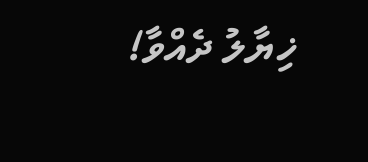ޚިޔާލު ދެއްވާ!